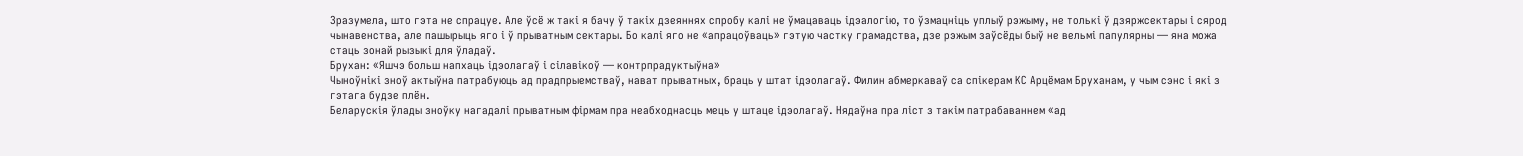Зразумела, што гэта не спрацуе. Але ўсё ж такі я бачу ў такіх дзеяннях спробу калі не ўмацаваць ідэалогію, то ўзмацніць уплыў рэжыму, не толькі ў дзяржсектары і сярод чынавенства, але пашырыць яго і ў прыватным сектары. Бо калі яго не «апрацоўваць» гэтую частку грамадства, дзе рэжым заўсёды быў не вельмі папулярны — яна можа стаць зонай рызыкі для ўладаў.
Брухан: «Яшчэ больш напхаць ідэолагаў і сілавікоў — контрпрадуктыўна»
Чыноўнікі зноў актыўна патрабуюць ад прадпрыемстваў, нават прыватных, браць у штат ідэолагаў. Филин абмеркаваў са спікерам КС Арцёмам Бруханам, у чым сэнс і які з гэтага будзе плён.
Беларускія ўлады зноўку нагадалі прыватным фірмам пра неабходнасць мець у штаце ідэолагаў. Нядаўна пра ліст з такім патрабаваннем «ад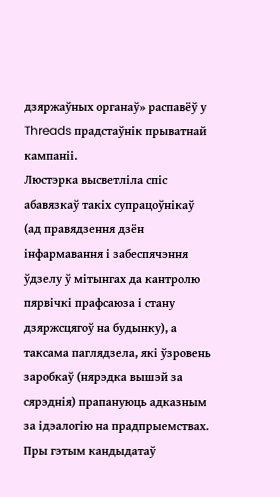дзяржаўных органаў» распавёў у Threads прадстаўнік прыватнай кампаніі.
Люстэрка высветліла спіс абавязкаў такіх супрацоўнікаў (ад правядзення дзён інфармавання і забеспячэння ўдзелу ў мітынгах да кантролю пярвічкі прафсаюза і стану дзяржсцягоў на будынку), а таксама паглядзела, які ўзровень заробкаў (нярэдка вышэй за сярэднія) прапануюць адказным за ідэалогію на прадпрыемствах. Пры гэтым кандыдатаў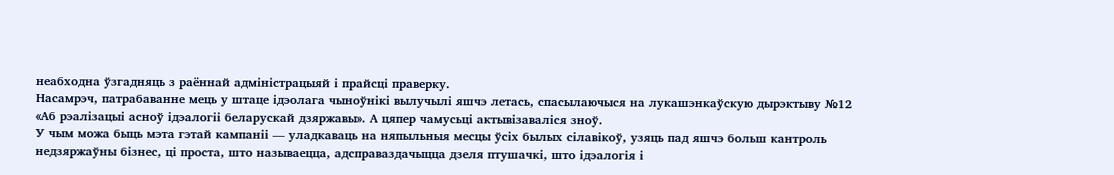неабходна ўзгадняць з раённай адміністрацыяй і прайсці праверку.
Насамрэч, патрабаванне мець у штаце ідэолага чыноўнікі вылучылі яшчэ летась, спасылаючыся на лукашэнкаўскую дырэктыву №12 «Аб рэалізацыі асноў ідэалогіі беларускай дзяржавы». А цяпер чамусьці актывізаваліся зноў.
У чым можа быць мэта гэтай кампаніі — уладкаваць на няпыльныя месцы ўсіх былых сілавікоў, узяць пад яшчэ больш кантроль недзяржаўны бізнес, ці проста, што называецца, адсправаздачыцца дзеля птушачкі, што ідэалогія і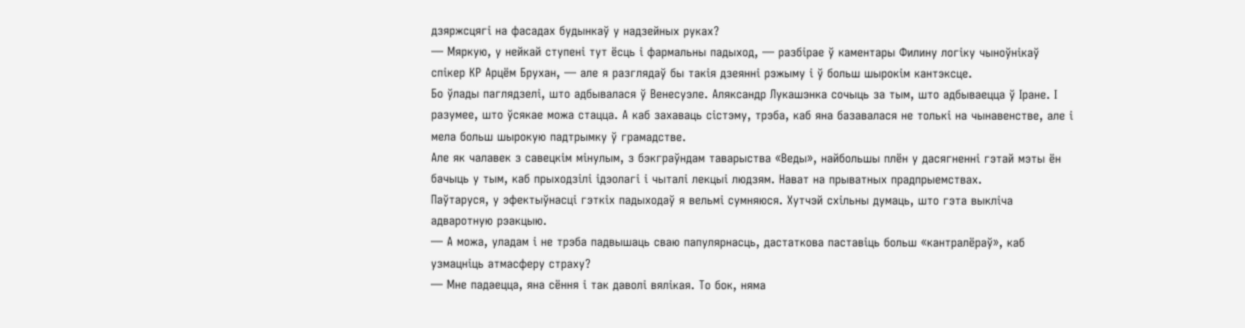дзяржсцягі на фасадах будынкаў у надзейных руках?
— Мяркую, у нейкай ступені тут ёсць і фармальны падыход, — разбірае ў каментары Филину логіку чыноўнікаў спікер КР Арцём Брухан, — але я разглядаў бы такія дзеянні рэжыму і ў больш шырокім кантэксце.
Бо ўлады паглядзелі, што адбывалася ў Венесуэле. Аляксандр Лукашэнка сочыць за тым, што адбываецца ў Іране. І разумее, што ўсякае можа стацца. А каб захаваць сістэму, трэба, каб яна базавалася не толькі на чынавенстве, але і мела больш шырокую падтрымку ў грамадстве.
Але як чалавек з савецкім мінулым, з бэкграўндам таварыства «Веды», найбольшы плён у дасягненні гэтай мэты ён бачыць у тым, каб прыходзілі ідэолагі і чыталі лекцыі людзям. Нават на прыватных прадпрыемствах.
Паўтаруся, у эфектыўнасці гэткіх падыходаў я вельмі сумняюся. Хутчэй схільны думаць, што гэта выкліча адваротную рэакцыю.
— А можа, уладам і не трэба падвышаць сваю папулярнасць, дастаткова паставіць больш «кантралёраў», каб узмацніць атмасферу страху?
— Мне падаецца, яна сёння і так даволі вялікая. То бок, няма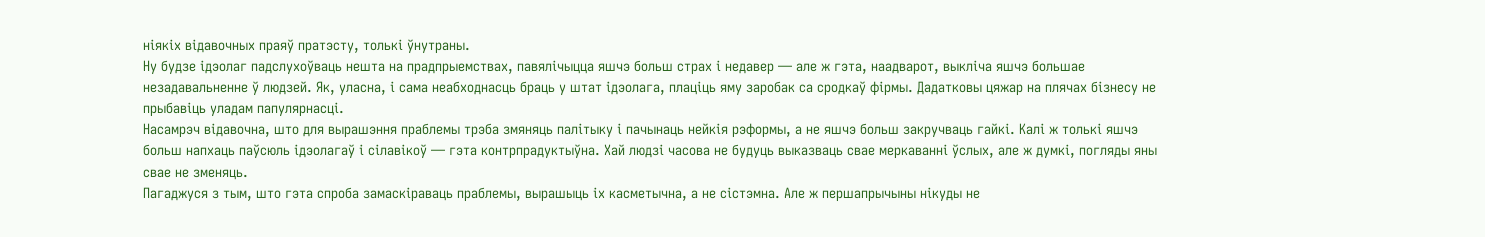ніякіх відавочных праяў пратэсту, толькі ўнутраны.
Ну будзе ідэолаг падслухоўваць нешта на прадпрыемствах, павялічыцца яшчэ больш страх і недавер — але ж гэта, наадварот, выкліча яшчэ большае незадавальненне ў людзей. Як, уласна, і сама неабходнасць браць у штат ідэолага, плаціць яму заробак са сродкаў фірмы. Дадатковы цяжар на плячах бізнесу не прыбавіць уладам папулярнасці.
Насамрэч відавочна, што для вырашэння праблемы трэба змяняць палітыку і пачынаць нейкія рэформы, а не яшчэ больш закручваць гайкі. Калі ж толькі яшчэ больш напхаць паўсюль ідэолагаў і сілавікоў — гэта контрпрадуктыўна. Хай людзі часова не будуць выказваць свае меркаванні ўслых, але ж думкі, погляды яны свае не зменяць.
Пагаджуся з тым, што гэта спроба замаскіраваць праблемы, вырашыць іх касметычна, а не сістэмна. Але ж першапрычыны нікуды не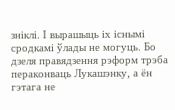зніклі. І вырашыць іх існымі сродкамі ўлады не могуць. Бо дзеля правядзення рэформ трэба пераконваць Лукашэнку, а ён гэтага не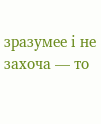зразумее і не захоча — то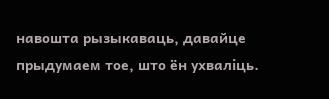навошта рызыкаваць, давайце прыдумаем тое, што ён ухваліць.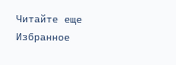Читайте еще
Избранное